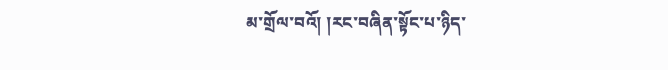མ་གྲོལ་བའོ། །རང་བཞིན་སྟོང་པ་ཉིད་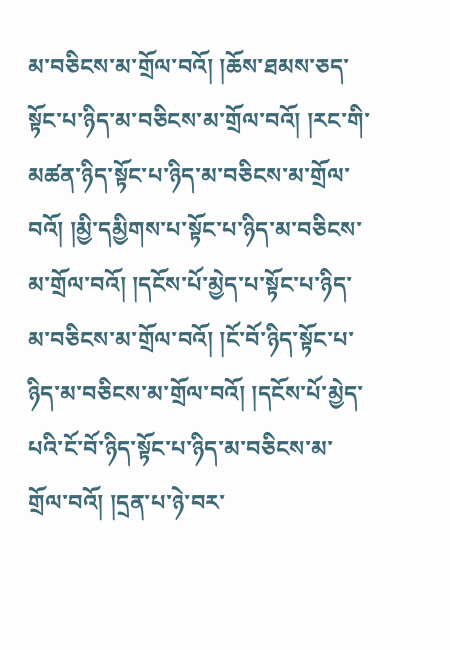མ་བཅིངས་མ་གྲོལ་བའོ། །ཆོས་ཐམས་ཅད་སྟོང་པ་ཉིད་མ་བཅིངས་མ་གྲོལ་བའོ། །རང་གི་མཚན་ཉིད་སྟོང་པ་ཉིད་མ་བཅིངས་མ་གྲོལ་བའོ། །མྱི་དམྱིགས་པ་སྟོང་པ་ཉིད་མ་བཅིངས་མ་གྲོལ་བའོ། །དངོས་པོ་མྱེད་པ་སྟོང་པ་ཉིད་མ་བཅིངས་མ་གྲོལ་བའོ། །ངོ་བོ་ཉིད་སྟོང་པ་ཉིད་མ་བཅིངས་མ་གྲོལ་བའོ། །དངོས་པོ་མྱེད་པའི་ངོ་བོ་ཉིད་སྟོང་པ་ཉིད་མ་བཅིངས་མ་གྲོལ་བའོ། །དྲན་པ་ཉེ་བར་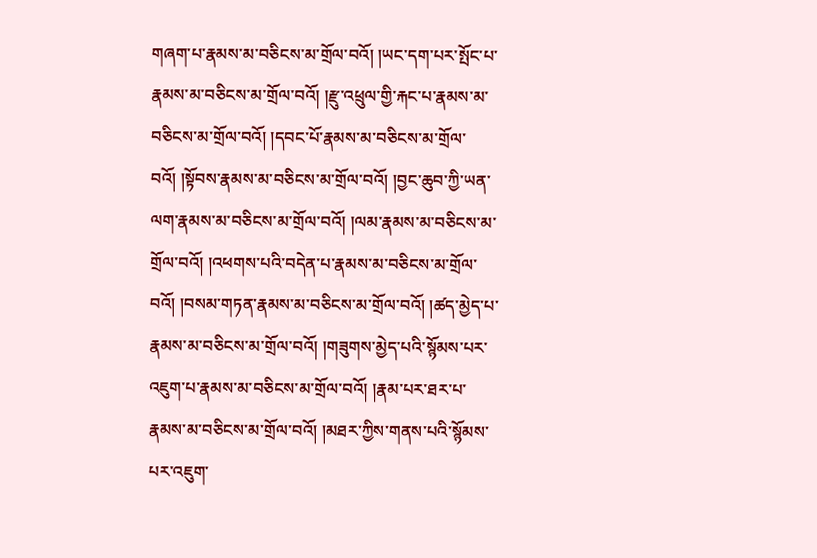གཞག་པ་རྣམས་མ་བཅིངས་མ་གྲོལ་བའོ། །ཡང་དག་པར་སྤོང་པ་རྣམས་མ་བཅིངས་མ་གྲོལ་བའོ། །རྫུ་འཕྲུལ་གྱི་རྐང་པ་རྣམས་མ་བཅིངས་མ་གྲོལ་བའོ། །དབང་པོ་རྣམས་མ་བཅིངས་མ་གྲོལ་བའོ། །སྟོབས་རྣམས་མ་བཅིངས་མ་གྲོལ་བའོ། །བྱང་ཆུབ་ཀྱི་ཡན་ལག་རྣམས་མ་བཅིངས་མ་གྲོལ་བའོ། །ལམ་རྣམས་མ་བཅིངས་མ་གྲོལ་བའོ། །འཕགས་པའི་བདེན་པ་རྣམས་མ་བཅིངས་མ་གྲོལ་བའོ། །བསམ་གཏན་རྣམས་མ་བཅིངས་མ་གྲོལ་བའོ། །ཚད་མྱེད་པ་རྣམས་མ་བཅིངས་མ་གྲོལ་བའོ། །གཟུགས་མྱེད་པའི་སྙོམས་པར་འཇུག་པ་རྣམས་མ་བཅིངས་མ་གྲོལ་བའོ། །རྣམ་པར་ཐར་པ་རྣམས་མ་བཅིངས་མ་གྲོལ་བའོ། །མཐར་ཀྱིས་གནས་པའི་སྙོམས་པར་འཇུག་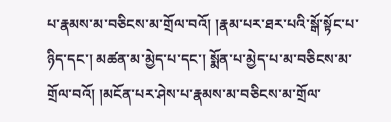པ་རྣམས་མ་བཅིངས་མ་གྲོལ་བའོ། །རྣམ་པར་ཐར་པའི་སྒོ་སྟོང་པ་ཉིད་དང་། མཚན་མ་མྱེད་པ་དང་། སྨོན་པ་མྱེད་པ་མ་བཅིངས་མ་གྲོལ་བའོ། །མངོན་པར་ཤེས་པ་རྣམས་མ་བཅིངས་མ་གྲོལ་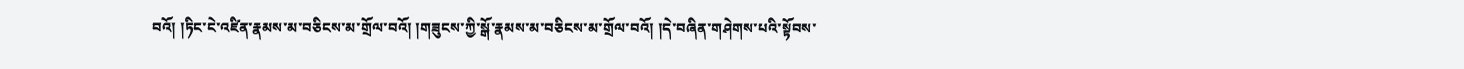བའོ། །ཏིང་ངེ་འཛིན་རྣམས་མ་བཅིངས་མ་གྲོལ་བའོ། །གཟུངས་ཀྱི་སྒོ་རྣམས་མ་བཅིངས་མ་གྲོལ་བའོ། །དེ་བཞིན་གཤེགས་པའི་སྟོབས་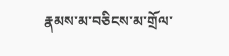རྣམས་མ་བཅིངས་མ་གྲོལ་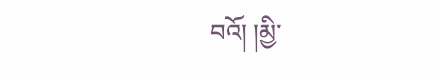བའོ། །མྱི་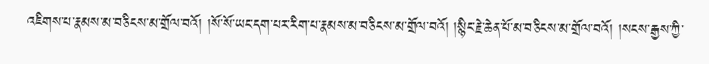འཇིགས་པ་རྣམས་མ་བཅིངས་མ་གྲོལ་བའོ། །སོ་སོ་ཡང་དག་པར་རིག་པ་རྣམས་མ་བཅིངས་མ་གྲོལ་བའོ། །སྙིང་རྗེ་ཆེན་པོ་མ་བཅིངས་མ་གྲོལ་བའོ། །སངས་རྒྱས་ཀྱི་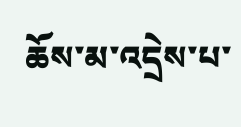ཆོས་མ་འདྲེས་པ་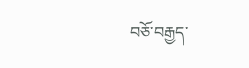བཅོ་བརྒྱད་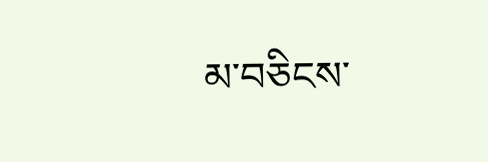མ་བཅིངས་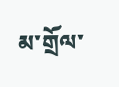མ་གྲོལ་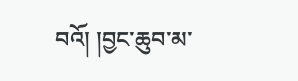བའོ། །བྱང་ཆུབ་མ་